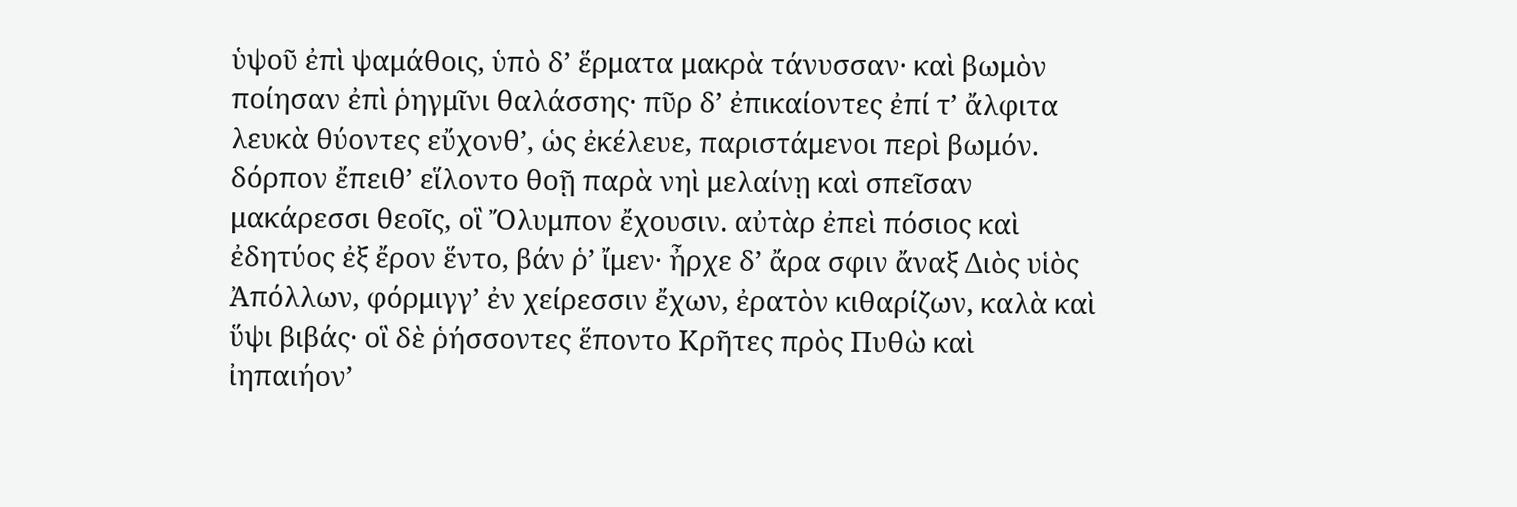ὑψοῦ ἐπὶ ψαμάθοις, ὑπὸ δʼ ἕρματα μακρὰ τάνυσσαν· καὶ βωμὸν ποίησαν ἐπὶ ῥηγμῖνι θαλάσσης· πῦρ δʼ ἐπικαίοντες ἐπί τʼ ἄλφιτα λευκὰ θύοντες εὔχονθʼ, ὡς ἐκέλευε, παριστάμενοι περὶ βωμόν. δόρπον ἔπειθʼ εἵλοντο θοῇ παρὰ νηὶ μελαίνῃ καὶ σπεῖσαν μακάρεσσι θεοῖς, οἳ Ὄλυμπον ἔχουσιν. αὐτὰρ ἐπεὶ πόσιος καὶ ἐδητύος ἐξ ἔρον ἕντο, βάν ῥʼ ἴμεν· ἦρχε δʼ ἄρα σφιν ἄναξ Διὸς υἱὸς Ἀπόλλων, φόρμιγγʼ ἐν χείρεσσιν ἔχων, ἐρατὸν κιθαρίζων, καλὰ καὶ ὕψι βιβάς· οἳ δὲ ῥήσσοντες ἕποντο Κρῆτες πρὸς Πυθὼ καὶ ἰηπαιήονʼ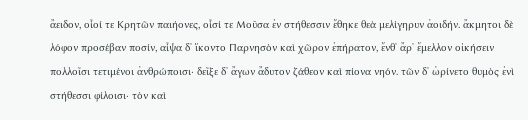ἄειδον, οἷοί τε Κρητῶν παιήονες, οἷσί τε Μοῦσα ἐν στήθεσσιν ἔθηκε θεὰ μελίγηρυν ἀοιδήν. ἄκμητοι δὲ λόφον προσέβαν ποσίν, αἶψα δʼ ἵκοντο Παρνησὸν καὶ χῶρον ἐπήρατον, ἔνθʼ ἄρʼ ἔμελλον οἰκήσειν πολλοῖσι τετιμένοι ἀνθρώποισι· δεῖξε δʼ ἄγων ἄδυτον ζάθεον καὶ πίονα νηόν. τῶν δʼ ὠρίνετο θυμὸς ἐνὶ στήθεσσι φίλοισι· τὸν καὶ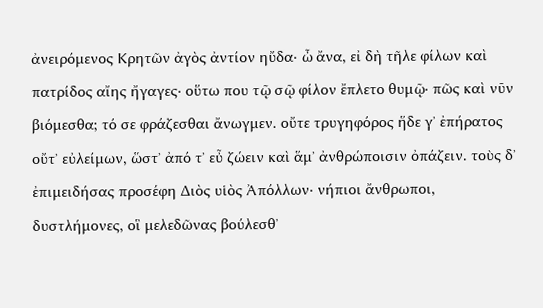ἀνειρόμενος Κρητῶν ἀγὸς ἀντίον ηὔδα· ὦ ἄνα, εἰ δὴ τῆλε φίλων καὶ πατρίδος αἴης ἤγαγες· οὕτω που τῷ σῷ φίλον ἔπλετο θυμῷ· πῶς καὶ νῦν βιόμεσθα; τό σε φράζεσθαι ἄνωγμεν. οὔτε τρυγηφόρος ἥδε γʼ ἐπήρατος οὔτʼ εὐλείμων, ὥστʼ ἀπό τʼ εὖ ζώειν καὶ ἅμʼ ἀνθρώποισιν ὀπάζειν. τοὺς δʼ ἐπιμειδήσας προσέφη Διὸς υἱὸς Ἀπόλλων· νήπιοι ἄνθρωποι, δυστλήμονες, οἳ μελεδῶνας βούλεσθʼ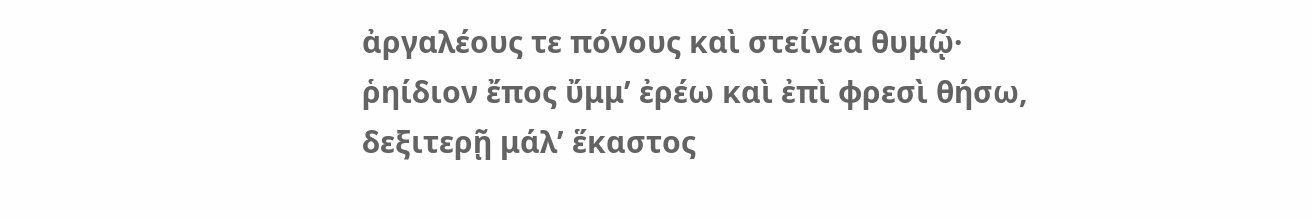ἀργαλέους τε πόνους καὶ στείνεα θυμῷ· ῥηίδιον ἔπος ὔμμʼ ἐρέω καὶ ἐπὶ φρεσὶ θήσω, δεξιτερῇ μάλʼ ἕκαστος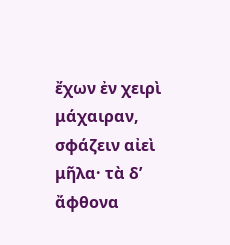ἔχων ἐν χειρὶ μάχαιραν, σφάζειν αἰεὶ μῆλα· τὰ δʼ ἄφθονα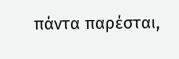πάντα παρέσται,